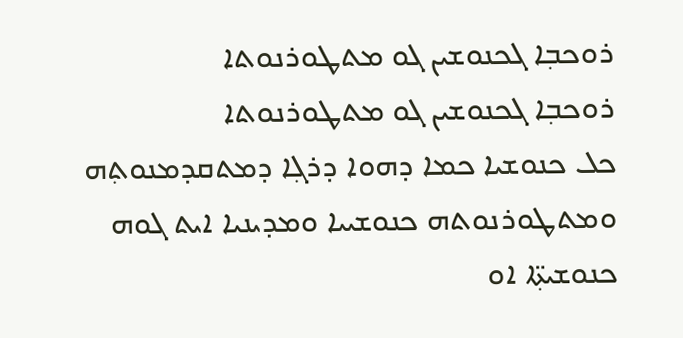ܪܘܟܒ݂ܐ ܓܟܢܘܫܝܢ ܓܘ ܡܬܛܘܪܢܘܬܐ
ܪܘܟܒ݂ܐ ܓܟܢܘܫܝܢ ܓܘ ܡܬܛܘܪܢܘܬܐ
ܟܠ ܟܢܘܫܝܐ ܟܡܐ ܕܗܘܐ ܕܪܓ݂ܐ ܕܡܬܩܕܡܢܘܬ݂ܗ ܘܡܬܛܘܪܢܘܬܗ ܟܢܘܫܝܝܐ ܘܡܕܝܢܝܐ ܐܝܬ ܓܘܗ ܟܢܘܫܝܬ݂̈ܐ ܐܘ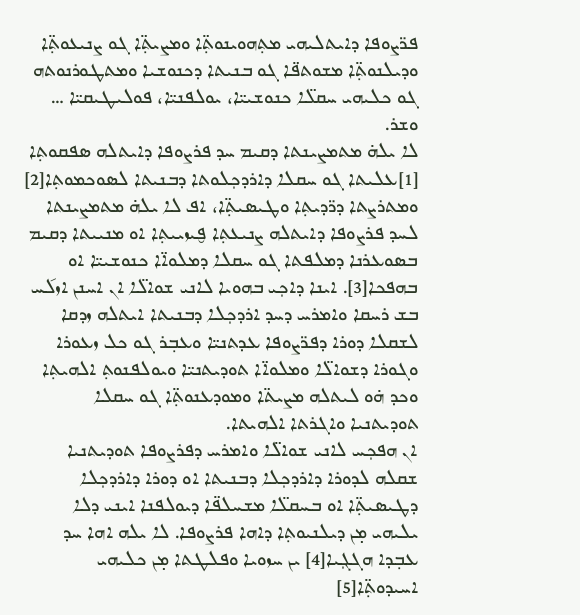ܦܪ̈ܨܘܦܐ ܕܐܝܬܠܝܗܝ ܡܬ݂ܗܘܝܢܘܬ݂̈ܐ ܘܡܨܝܬ݂̈ܐ ܓܘ ܨܢܝܥܘܬ݂̈ܐ ܘܕܝܠܢܘܬ݂̈ܐ ܡܫܘܬܦ̈ܐ ܓܘ ܒܢܝܬܐ ܕܟܢܘܫܝܐ ܘܡܬܛܘܪܢܘܬܗ ܓܘ ܟܠܝܗܝ ܚܩܠ̈ܐ ܟܢܘܫܝܝ̈ܐ، ܝܘܠܦܢܝ̈ܐ، ܦܘܠܝܛܝܩܝ̈ܐ … ܘܫܪ.
ܠܐ ܝܠܗ̇ ܡܬܡܨܝܢܬܐ ܕܩܝܡ ܚܕ ܦܪܨܘܦܐ ܕܐܝܬܠܗ ܣܦܩܘܬ݂ܐ [1]ܥܠܝܬܐ ܓܘ ܚܩܠܐ ܕܐܪܕܟ݂ܠܘܬܐ ܕܒܢܝܬܐ ܠܣܘܟܡܘܬ݂ܐ[2] ܘܡܬܪܨܬܐ ܕܪ̈ܕܝܬ݂ܐ ܘܛܝܣܝܬ݂̈ܐ، ܐܦ ܠܐ ܝܠܗ̇ ܡܬܡܨܝܢܬܐ ܠܚܕ ܦܪܨܘܦܐ ܕܐܝܬܠܗ ܨܢܝܥܬ݂ܐ ܦ̮ܝܙܝܝܬ݂ܐ ܐܘ ܡܢܝܝܬܐ ܕܩܝܡ ܒܣܘܥܪܢܐ ܕܡܠܦܬܐ ܓܘ ܚܩܠܐ ܕܡܠܘܐ̈ܐ ܟܢܘܫܝܝ̈ܐ ܐܘ ܒܗܦܟܐ[3]. ܐܝܢܐ ܕܐܟܼܝ ܒܗܘܝܐ ܠܐܢܝ ܫܘܐܠ̈ܐ ܐܢ ܐܚܢܢ ܐܙܠ݇ܚ ܒܫ ܪܚܩܐ ܘܐܡܪܚ ܕܚܕ ܐܪܕܟ݂ܠܐ ܕܒܢܝܬܐ ܐܝܬܠܗ ܙܕܩܐ ܠܫܩܠܐ ܕܘܪܐ ܕܦܪ̈ܨܘܦܐ ܥܕܬܢܝ̈ܐ ܘܥܒ݂ܪ ܓܘ ܟܠ ܙܥܘܪܐ ܘܓܘܪܐ ܕܫܘܐܠ̈ܐ ܘܡܠܘܐ̈ܐ ܬܘܕܝܬܢܝ̈ܐ ܘܝܘܠܦܢܘܬ݂ ܐܠܗܝܬ݂ܐ ܘܟܕ ܗ̇ܘ ܠܝܬܠܗ ܡܨܝܬ̈ܐ ܘܡܘܕܥܢܘܬ݂̈ܐ ܓܘ ܚܩܠܐ ܬܘܕܝܬܢܝܐ ܘܐܓܪܬܐ ܐܠܗܝܬܐ.
ܐܢ ܗܦܟ݂ܚ ܠܐܢܝ ܫܘܐܠ̈ܐ ܘܐܡܪܚ ܕܦܪܨܘܦܐ ܬܘܕܝܬܢܝܐ ܫܩܠܗ ܠܕܘܪܐ ܕܐܪܕܟ݂ܠܐ ܕܒܢܝܬܐ ܐܘ ܕܘܪܐ ܕܐܪܕܟ݂ܠܐ ܕܛܝܣܝܬ݂̈ܐ ܐܘ ܒܚܩܠ̈ܐ ܡܫܚܠܦ̈ܐ ܕܝܘܠܦܢܐ ܐܝܢܝ ܕܠܐ ܝܠܝܗܝ ܡ̣ܢ ܕܝܠܢܝܘܬ݂ܐ ܕܐܗܐ ܦܪܨܘܦܐ. ܠܐ ܝܠܗ ܐܗܐ ܚܕ ܥܒ݂ܕܐ ܗܓܓܼܝܐ[4] ܝܢ ܚܙܘܝܐ ܘܦܠܛܬܐ ܡ̣ܢ ܟܠܝܗܝ ܐܚܝܕܘܬ݂̈ܐ[5]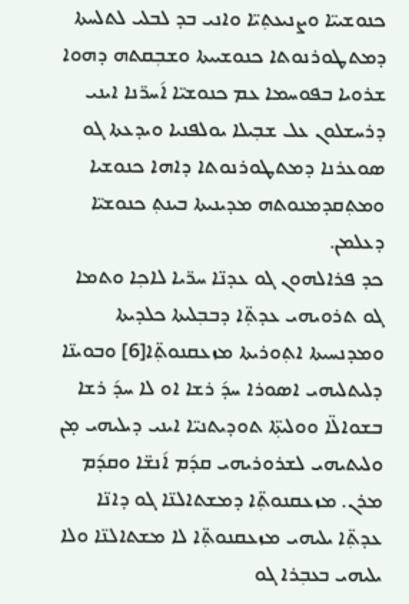ܟܢܘܫܝܝ̈ܐ ܘܨܢܝܥܬ݂ܝ̈ܐ ܘܐܢܝ ܒܕ ܠܒܠܝ ܠܬܠܚܬܐ ܕܡܬܛܘܪܢܘܬܐ ܟܢܘܫܝܝܬܐ ܘܫܒܼܩܬܗ ܕܗܘܐ ܫܪܘܝܐ ܒܦܘܚܡܐ ܥܡ ܟܢܘܫܝ̈ܐ ܐ݇ܚܪ̈ܢܐ ܐܝܢܝ ܕܪܚܫܠܘܢ ܥܠ ܫܒ݂ܝܠܐ ܝܘܠܦܢܝܐ ܘܝܕܥܬܐ ܓܘ ܣܘܥܪܢܐ ܕܡܬܛܘܪܢܘܬܐ ܕܐܗܐ ܟܢܘܫܝܐ ܘܡܬ݂ܩܕܡܢܘܬܗ ܡܕܝܢܝܬܐ ܒܝܢܬ݂ ܟܢܘܫܝ̈ܐ ܕܥܠܡܢ.
ܟܕ ܦܪܐܠܗܘܢ ܓܘ ܥܕܢ̈ܐ ܚܪ̈ܝܐ ܠܐܟ݂ܐ ܘܬܡܐ ܓܘ ܬܪܘܝܗܝ ܥܕܬ݂̈ܐ ܕܒܒ݂ܠܝܬܐ ܟܠܕܝܬܐ ܘܡܕܢܚܝܬܐ ܐܬ݂ܘܪܝܬܐ ܡܙܥܩܢܘܬ݂̈ܐ[6] ܘܒܘܝܢ̈ܐ ܕܠܝܬܠܝܗܝ ܐܣܘܪܐ ܚܕ݇ ܪܫܐ ܐܘ ܠܐ ܚܕ݇ ܪܫܐ ܒܫܘܐܠ̈ܐ ܘܘܠܝܬ݂̈ܐ ܬܘܕܝܬܢܝ̈ܐ ܐܝܢܝ ܕܝܠܝܗܝ ܡ̣ܢ ܘܠܝܬܝܗܝ ܠܫܪܘܪܝܗܝ ܩܕ݇ܡ ܐ݇ܢܫ̈ܐ ܘܩܕ݇ܡ ܡܪܢ. ܡܙܥܩܢܘܬ݂̈ܐ ܕܡܫܬܐܠܢ̈ܐ ܓܘ ܕܐܢ̈ܐ ܥܕܬ݂̈ܐ ܝܠܝܗܝ ܡܙܥܩܢܘܬ݂̈ܐ ܠܐ ܡܫܬܐܠܢ̈ܐ ܘܠܐ ܝܠܝܗܝ ܒܥܒ݂ܪܐ ܓܘ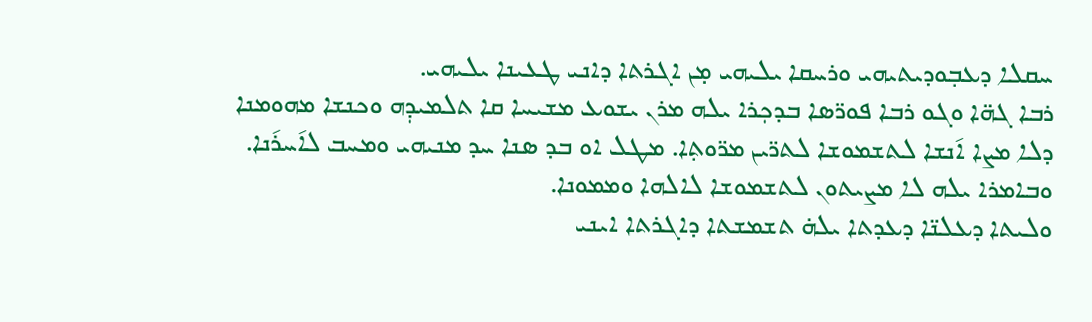ܚܩܠܐ ܕܥܒ݂ܘܕܝܬܝܗܝ ܘܪܚܩܐ ܝܠܝܗܝ ܡ̣ܢ ܐܓܪܬܐ ܕܐܢܝ ܛܥܝܢܐ ܝܠܝܗܝ.
ܪܒܐ ܓܗ̈ܐ ܘܓܘ ܪܒܐ ܦܘܪ̈ܣܐ ܒܕܟ݂ܪܐ ܝܠܗ ܡܪܢ ܝܫܘܥ ܡܫܝܚܐ ܩܐ ܬܠܡܝܕܼܗ ܘܟܢܫܐ ܡܗܘܡܢܐ ܕܠܐ ܡܨܐ ܐ݇ܢܫܐ ܠܬܫܡܘܫܐ ܠܬܪ̈ܝܢ ܡܪ̈ܘܬ݂ܐ. ܡܛܠ ܐܘ ܒܕ ܣܢܐ ܚܕ ܡܢܝܗܝ ܘܡܚܒ ܠܐ݇ܚܪ݇ܢܐ. ܘܒܐܡܪܐ ܝܠܗ ܠܐ ܡܨܝܬܘܢ ܠܬܫܡܘܫܐ ܠܐܠܗܐ ܘܡܡܘܢܐ.
ܘܠܝܬܐ ܕܥܠܢ̈ܐ ܕܥܕܬܐ ܝܠܗ̇ ܬܫܡܫܬܐ ܕܐܓܪܬܐ ܐܝܢܝ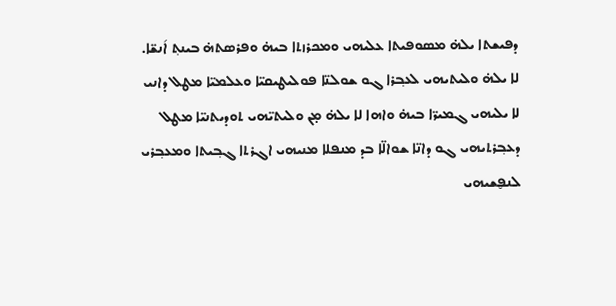ܕܦܝܫܬܐ ܝܠܗ̇ ܡܣܘܦܝܬܐ ܥܠܝܗܝ ܘܡܟܪܙܬܐ ܒܝܗ̇ ܘܦܪܣܬܗ̇ ܒܝܢܬ݂ ܐ݇ܢܫ̈ܐ. ܠܐ ܝܠܗ̇ ܘܠܝܬܝܗܝ ܠܥܒ݂ܪܐ ܓܘ ܫܘܠܢ̈ܐ ܦܘܠܝܛܝܩܝ̈ܐ ܘܥܠܡܝ̈ܐ ܡܛܠ ܕܐܢܝ ܠܐ ܝܠܝܗܝ ܓܡܝܪ̈ܐ ܒܝܗ̇ ܘܐܗܐ ܠܐ ܝܠܗ̇ ܡ̣ܢ ܘܠܝܬܝ̈ܗܝ ܬܘܕܝܬܢܝ̈ܐ ܡܛܠ ܕܥܒ݂ܪܬܝܗܝ ܓܘ ܕܐܢ̈ܐ ܫܘܐܠ̈ܐ ܒܕ ܡܢܦܠܐ ܡܢܝܗܝ ܐܓܪܬܐ ܓܒ݂ܝܬܐ ܘܡܥܒ݂ܪܝ ܠܢܦ̮ܫܝܗܝ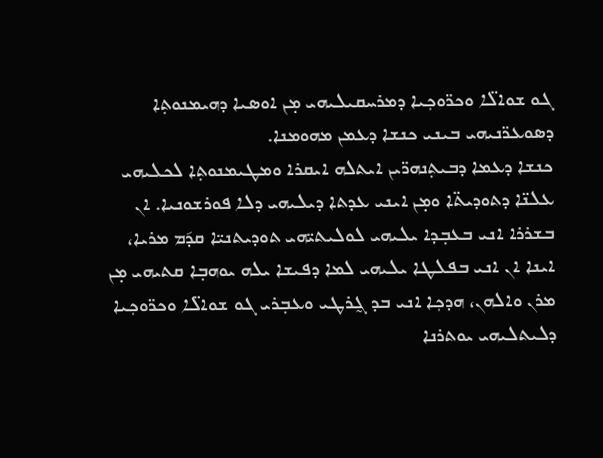ܓܘ ܫܘܐܠ̈ܐ ܘܟܪ̈ܘܟ݂ܝܐ ܕܡܪܚܩܝܠܝܗܝ ܡ̣ܢ ܐܘܣܝܐ ܕܗܝܡܢܘܬ݂ܐ ܕܣܘܥܪ̈ܢܝܗܝ ܒܝܢܝ ܟܢܫܐ ܕܥܡܢ ܡܗܘܡܢܐ.
ܟܢܫܐ ܕܥܡܐ ܕܒܝܬ݂ܢܗܪ̈ܝܢ ܐܝܬܠܗ ܐܝܩܪܐ ܘܡܛܝܡܢܘܬ݂ܐ ܠܟܠܝܗܝ ܥܠܢ̈ܐ ܕܬܘܕܝܬ̈ܐ ܘܡ̣ܢ ܐܝܢܝ ܥܕܬܐ ܕܝܠܝܗܝ ܕܠܐ ܦܘܪܫܘܢܝܐ. ܐܢ ܒܫܪܪܐ ܐܢܝ ܒܥܒ݂ܕܐ ܝܠܝܗܝ ܠܘܠܝܬܝ̈ܗܝ ܬܘܕܝܬܢܝ̈ܐ ܩܕ݇ܡ ܡܪܝܐ، ܐܝܢܐ ܐܢ ܐܢܝ ܒܦܠܛܐ ܝܠܝܗܝ ܠܡܐ ܕܦܝܫܐ ܝܠܗ ܝܘܗܒ݂ܐ ܩܬܝܗܝ ܡ̣ܢ ܡܪܢ ܘܐܠܗܢ، ܗܕܟ݂ܐ ܐܢܝ ܒܕ ܓ̰ܪܛܝ ܘܥܒ݂ܪܝ ܓܘ ܫܘܐܠ̈ܐ ܘܟܪ̈ܘܟ݂ܝܐ ܕܠܝܬܠܝܗܝ ܝܘܬܪܢܐ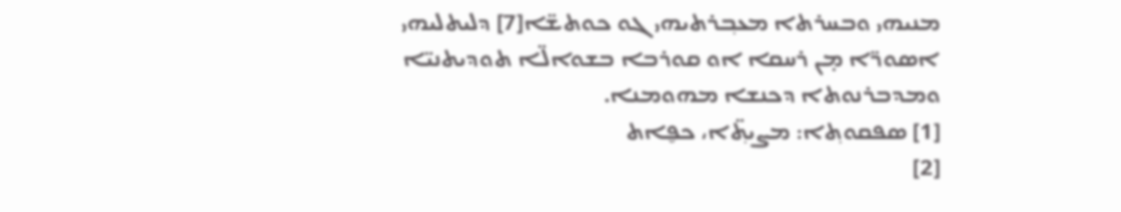ܡܢܝܗܝ ܘܒܚܪܬܐ ܡܥܒ݂ܪܬܝܗܝ ܓܘ ܟܘܬܫ̈ܐ[7] ܕܠܝܬܠܝܗܝ ܐܣܘܪ̈ܐ ܡ̣ܢ ܪܚܩܐ ܐܘ ܩܘܪܒܐ ܒܫܘܐܠ̈ܐ ܬܘܕܝܬܢܝ̈ܐ ܘܡܕܒܪܢܘܬܐ ܕܟܢܫܐ ܡܗܘܡܢܐ.
[1] ܣܦܩܘܬ݂ܐ: ܡܨܝܬ݂̈ܐ، ܟܦ̮ܐܬ
[2]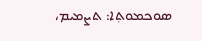ܣܘܟܡܘܬ݂ܐ: ܬܨܡܝܡ،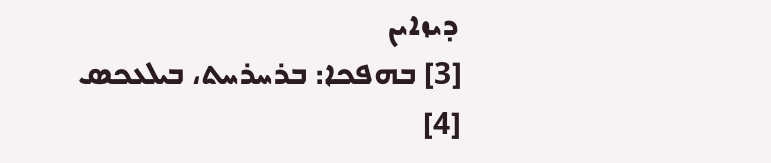ܕܝܙܐܝܢ
[3] ܒܗܦܟܐ: ܒܪܚܪܚܬ، ܒܝܠܥܟܣ
[4]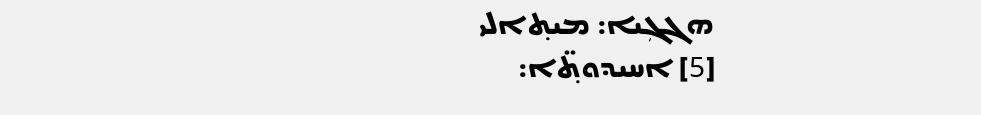ܗܓܓܼܝܐ: ܡܝܬ݂ܐܠܝ
[5] ܐܚܝܕܘܬ݂̈ܐ: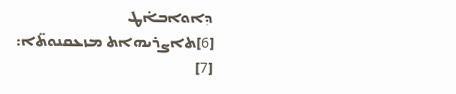ܕܼܐܘܐܒܐ̇ܛ
[6]ܬܐܨܪܝܗܐܬ ܡܙܥܩܢܘܬ̈ܐ:
[7]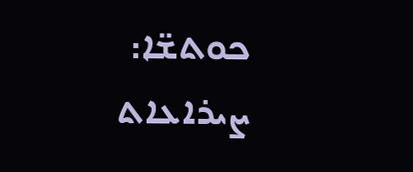ܟܘܬܫ̈ܐ: ܨܝܪܐܥܐܬ